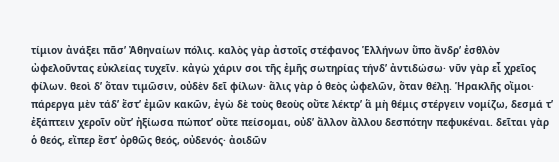τίμιον ἀνάξει πᾶσʼ Ἀθηναίων πόλις. καλὸς γὰρ ἀστοῖς στέφανος Ἑλλήνων ὕπο ἄνδρʼ ἐσθλὸν ὠφελοῦντας εὐκλείας τυχεῖν. κἀγὼ χάριν σοι τῆς ἐμῆς σωτηρίας τήνδʼ ἀντιδώσω· νῦν γὰρ εἶ χρεῖος φίλων. θεοὶ δʼ ὅταν τιμῶσιν, οὐδὲν δεῖ φίλων· ἅλις γὰρ ὁ θεὸς ὠφελῶν, ὅταν θέλῃ. Ἡρακλῆς οἴμοι· πάρεργα μὲν τάδʼ ἔστʼ ἐμῶν κακῶν, ἐγὼ δὲ τοὺς θεοὺς οὔτε λέκτρʼ ἃ μὴ θέμις στέργειν νομίζω, δεσμά τʼ ἐξάπτειν χεροῖν οὔτʼ ἠξίωσα πώποτʼ οὔτε πείσομαι, οὐδʼ ἄλλον ἄλλου δεσπότην πεφυκέναι. δεῖται γὰρ ὁ θεός, εἴπερ ἔστʼ ὀρθῶς θεός, οὐδενός· ἀοιδῶν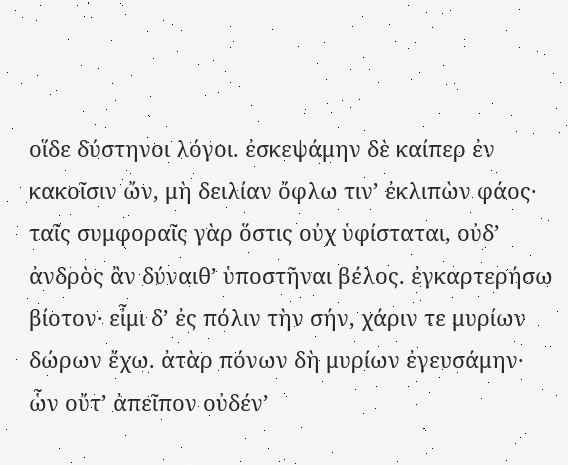οἵδε δύστηνοι λόγοι. ἐσκεψάμην δὲ καίπερ ἐν κακοῖσιν ὤν, μὴ δειλίαν ὄφλω τινʼ ἐκλιπὼν φάος· ταῖς συμφοραῖς γὰρ ὅστις οὐχ ὑφίσταται, οὐδʼ ἀνδρὸς ἂν δύναιθʼ ὑποστῆναι βέλος. ἐγκαρτερήσω βίοτον· εἶμι δʼ ἐς πόλιν τὴν σήν, χάριν τε μυρίων δώρων ἔχω. ἀτὰρ πόνων δὴ μυρίων ἐγευσάμην· ὧν οὔτʼ ἀπεῖπον οὐδένʼ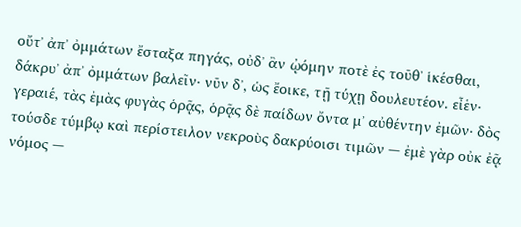οὔτʼ ἀπʼ ὀμμάτων ἔσταξα πηγάς, οὐδʼ ἂν ᾠόμην ποτὲ ἐς τοῦθʼ ἱκέσθαι, δάκρυʼ ἀπʼ ὀμμάτων βαλεῖν· νῦν δʼ, ὡς ἔοικε, τῇ τύχῃ δουλευτέον. εἶἑν· γεραιέ, τὰς ἐμὰς φυγὰς ὁρᾷς, ὁρᾷς δὲ παίδων ὄντα μʼ αὐθέντην ἐμῶν· δὸς τούσδε τύμβῳ καὶ περίστειλον νεκροὺς δακρύοισι τιμῶν — ἐμὲ γὰρ οὐκ ἐᾷ νόμος —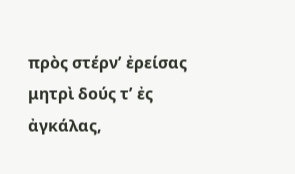πρὸς στέρνʼ ἐρείσας μητρὶ δούς τʼ ἐς ἀγκάλας,